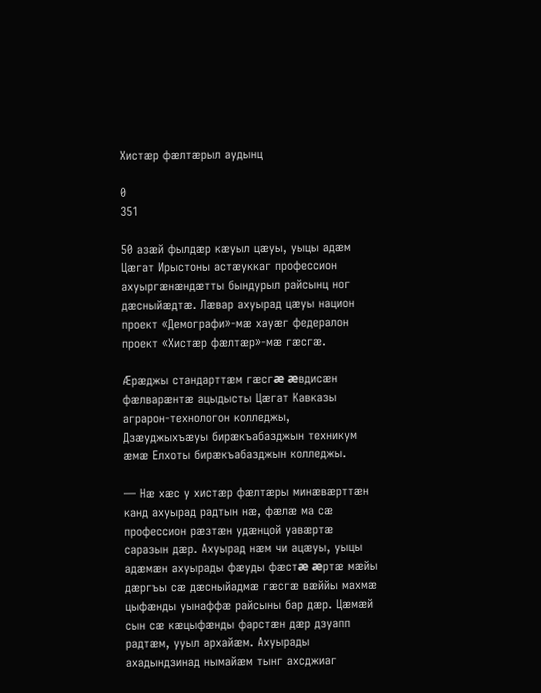Хистæр фæлтæрыл аудынц

0
351

50 азæй фылдæр кæуыл цæуы, уыцы адæм Цæгат Ирыстоны астæуккаг профессион ахуыргæнæндæтты бындурыл райсынц ног дæсныйæдтæ. Лæвар ахуырад цæуы национ проект «Демографи»-мæ хауæг федералон проект «Хистæр фæлтæр»-мæ гæсгæ.

Æрæджы стандарттæм гæсгæ æвдисæн фæлварæнтæ ацыдысты Цæгат Кавказы аграрон-технологон колледжы, Дзæуджыхъæуы бирæкъабазджын техникум æмæ Елхоты бирæкъабазджын колледжы.

— Нæ хæс у хистæр фæлтæры минæвæрттæн канд ахуырад радтын нæ, фæлæ ма сæ профессион рæзтæн удæнцой уавæртæ саразын дæр. Ахуырад нæм чи ацæуы, уыцы адæмæн ахуырады фæуды фæстæ æртæ мæйы дæргъы сæ дæсныйадмæ гæсгæ вæййы махмæ цыфæнды уынаффæ райсыны бар дæр. Цæмæй сын сæ кæцыфæнды фарстæн дæр дзуапп радтæм, ууыл архайæм. Ахуырады ахадындзинад нымайæм тынг ахсджиаг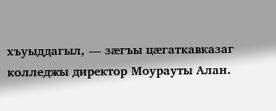хъуыддагыл, — зæгъы цæгаткавказаг колледжы директор Моурауты Алан.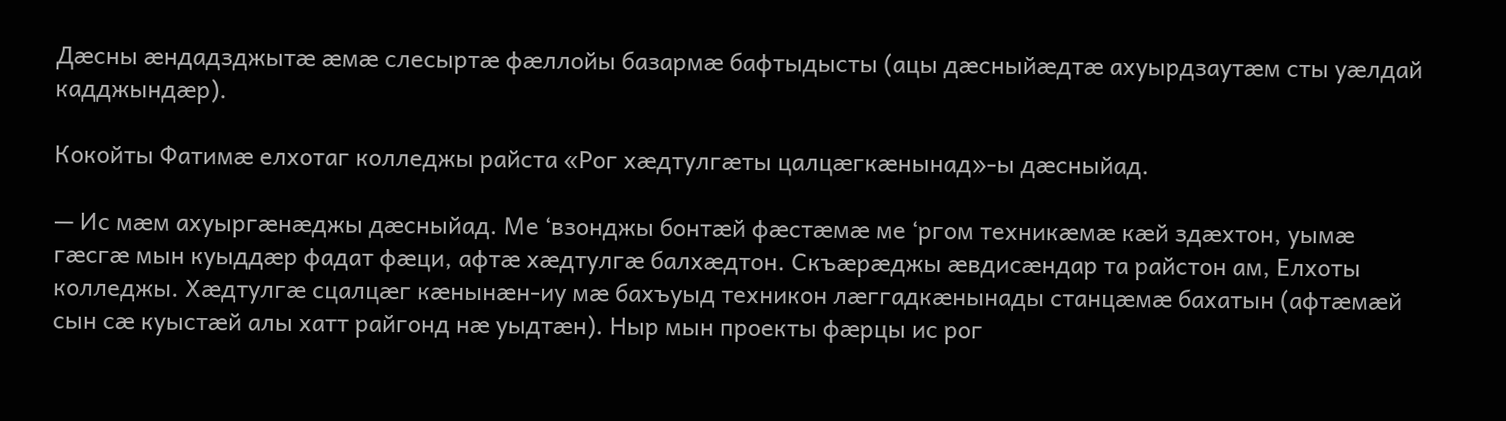Дæсны æндадзджытæ æмæ слесыртæ фæллойы базармæ бафтыдысты (ацы дæсныйæдтæ ахуырдзаутæм сты уæлдай кадджындæр).

Кокойты Фатимæ елхотаг колледжы райста «Рог хæдтулгæты цалцæгкæнынад»-ы дæсныйад.

— Ис мæм ахуыргæнæджы дæсныйад. Ме ‘взонджы бонтæй фæстæмæ ме ‘ргом техникæмæ кæй здæхтон, уымæ гæсгæ мын куыддæр фадат фæци, афтæ хæдтулгæ балхæдтон. Скъæрæджы æвдисæндар та райстон ам, Елхоты колледжы. Хæдтулгæ сцалцæг кæнынæн-иу мæ бахъуыд техникон лæггадкæнынады станцæмæ бахатын (афтæмæй сын сæ куыстæй алы хатт райгонд нæ уыдтæн). Ныр мын проекты фæрцы ис рог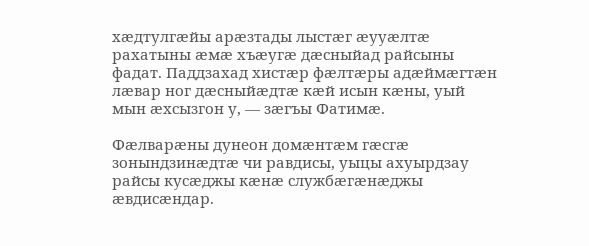хæдтулгæйы арæзтады лыстæг æууæлтæ рахатыны æмæ хъæугæ дæсныйад райсыны фадат. Паддзахад хистæр фæлтæры адæймæгтæн лæвар ног дæсныйæдтæ кæй исын кæны, уый мын æхсызгон у, — зæгъы Фатимæ.

Фæлварæны дунеон домæнтæм гæсгæ зонындзинæдтæ чи равдисы, уыцы ахуырдзау райсы кусæджы кæнæ службæгæнæджы æвдисæндар.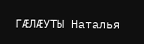ГÆЛÆУТЫ Наталья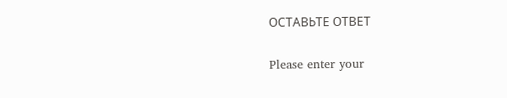ОСТАВЬТЕ ОТВЕТ

Please enter your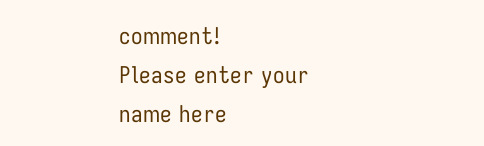comment!
Please enter your name here